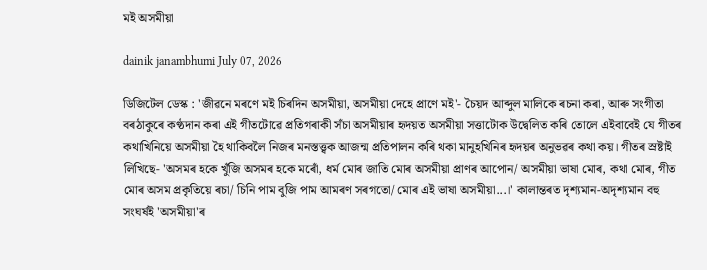মই অসমীয়া

dainik janambhumi July 07, 2026

ডিজিটেল ডেস্ক : 'জীৱনে মৰণে মই চিৰদিন অসমীয়া, অসমীয়া দেহে প্রাণে মই'- চৈয়দ আব্দুল মালিকে ৰচনা কৰা, আৰু সংগীতা বৰঠাকুৰে কণ্ঠদান কৰা এই গীতটোৱে প্ৰতিগৰাকী সঁচা অসমীয়াৰ হৃদয়ত অসমীয়া সত্তাটোক উদ্বেলিত কৰি তোলে এইবাবেই যে গীতৰ কথাখিনিয়ে অসমীয়া হৈ থাকিবলৈ নিজৰ মনস্তত্ত্বক আজন্ম প্রতিপালন কৰি থকা মানুহখিনিৰ হৃদয়ৰ অনুভৱৰ কথা কয়। গীতৰ স্ৰষ্টাই লিখিছে- 'অসমৰ হকে খুঁজি অসমৰ হকে মৰোঁ, ধৰ্ম মোৰ জাতি মোৰ অসমীয়া প্ৰাণৰ আপোন/ অসমীয়া ভাষা মোৰ, কথা মোৰ, গীত মোৰ অসম প্রকৃতিয়ে ৰচা/ চিনি পাম বুজি পাম আমৰণ সৰগতো/ মোৰ এই ভাষা অসমীয়া...।' কালান্তৰত দৃশ্যমান-অদৃশ্যমান বহু সংঘর্ষই 'অসমীয়া'ৰ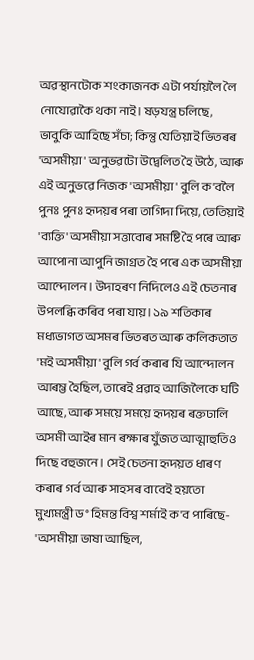অৱস্থানটোক শংকাজনক এটা পর্যায়লৈ লৈ নোযোৱাকৈ থকা নাই। ষড়যন্ত্র চলিছে, ভাবুকি আহিছে সঁচা; কিন্তু যেতিয়াই ভিতৰৰ 'অসমীয়া' অনুভৱটো উদ্বেলিত হৈ উঠে, আৰু এই অনুভৱে নিজক 'অসমীয়া' বুলি ক'বলৈ পুনঃ পুনঃ হৃদয়ৰ পৰা তাগিদা দিয়ে, তেতিয়াই 'ব্যক্তি' অসমীয়া সত্তাবোৰ সমষ্টি হৈ পৰে আৰু আপোনা আপুনি জাগ্ৰত হৈ পৰে এক অসমীয়া আন্দোলন। উদাহৰণ নিদিলেও এই চেতনাৰ উপলব্ধি কৰিব পৰা যায়। ১৯ শতিকাৰ মধ্যভাগত অসমৰ ভিতৰত আৰু কলিকতাত 'মই অসমীয়া' বুলি গৰ্ব কৰাৰ যি আন্দোলন আৰম্ভ হৈছিল, তাৰেই প্ৰৱাহ আজিলৈকে ঘটি আছে, আৰু সময়ে সময়ে হৃদয়ৰ ৰক্তঢালি অসমী আইৰ মান ৰক্ষাৰ যুঁজত আত্মাহুতিও দিছে বহুজনে। সেই চেতনা হৃদয়ত ধাৰণ কৰাৰ গৰ্ব আৰু সাহসৰ বাবেই হয়তো মুখ্যমন্ত্রী ড° হিমন্ত বিশ্ব শর্মাই ক'ব পাৰিছে- 'অসমীয়া ভাষা আছিল,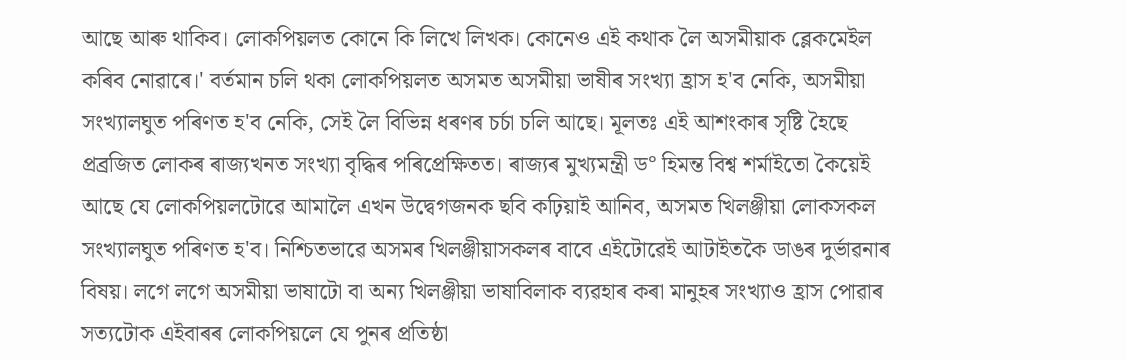আছে আৰু থাকিব। লোকপিয়লত কোনে কি লিখে লিখক। কোনেও এই কথাক লৈ অসমীয়াক ব্লেকমেইল কৰিব নোৱাৰে।' বৰ্তমান চলি থকা লোকপিয়লত অসমত অসমীয়া ভাষীৰ সংখ্যা হ্রাস হ'ব নেকি, অসমীয়া সংখ্যালঘুত পৰিণত হ'ব নেকি, সেই লৈ বিভিন্ন ধৰণৰ চৰ্চা চলি আছে। মূলতঃ এই আশংকাৰ সৃষ্টি হৈছে প্রব্রজিত লোকৰ ৰাজ্যখনত সংখ্যা বৃদ্ধিৰ পৰিপ্ৰেক্ষিতত। ৰাজ্যৰ মুখ্যমন্ত্রী ড° হিমন্ত বিশ্ব শর্মাইতো কৈয়েই আছে যে লোকপিয়লটোৱে আমালৈ এখন উদ্বেগজনক ছবি কঢ়িয়াই আনিব, অসমত খিলঞ্জীয়া লোকসকল সংখ্যালঘুত পৰিণত হ'ব। নিশ্চিতভাৱে অসমৰ খিলঞ্জীয়াসকলৰ বাবে এইটোৱেই আটাইতকৈ ডাঙৰ দুৰ্ভাৱনাৰ বিষয়। লগে লগে অসমীয়া ভাষাটো বা অন্য খিলঞ্জীয়া ভাষাবিলাক ব্যৱহাৰ কৰা মানুহৰ সংখ্যাও হ্রাস পোৱাৰ সত্যটোক এইবাৰৰ লোকপিয়লে যে পুনৰ প্ৰতিষ্ঠা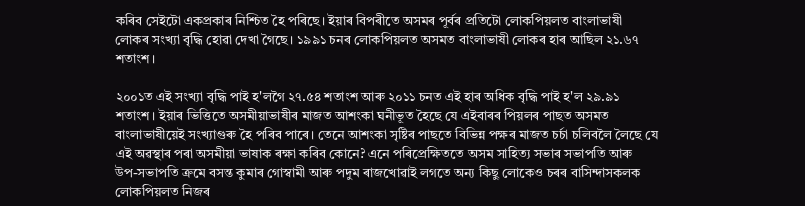কৰিব সেইটো একপ্ৰকাৰ নিশ্চিত হৈ পৰিছে। ইয়াৰ বিপৰীতে অসমৰ পূৰ্বৰ প্ৰতিটো লোকপিয়লত বাংলাভাষী লোকৰ সংখ্যা বৃদ্ধি হোৱা দেখা গৈছে। ১৯৯১ চনৰ লোকপিয়লত অসমত বাংলাভাষী লোকৰ হাৰ আছিল ২১.৬৭ শতাংশ।

২০০১ত এই সংখ্যা বৃদ্ধি পাই হ'লগৈ ২৭.৫৪ শতাংশ আৰু ২০১১ চনত এই হাৰ অধিক বৃদ্ধি পাই হ'ল ২৯.৯১ শতাংশ। ইয়াৰ ভিত্তিতে অসমীয়াভাষীৰ মাজত আশংকা ঘনীভূত হৈছে যে এইবাৰৰ পিয়লৰ পাছত অসমত বাংলাভাষীয়েই সংখ্যাগুৰু হৈ পৰিব পাৰে। তেনে আশংকা সৃষ্টিৰ পাছতে বিভিন্ন পক্ষৰ মাজত চর্চা চলিবলৈ লৈছে যে এই অৱস্থাৰ পৰা অসমীয়া ভাষাক ৰক্ষা কৰিব কোনে? এনে পৰিপ্ৰেক্ষিততে অসম সাহিত্য সভাৰ সভাপতি আৰু উপ-সভাপতি ক্রমে বসন্ত কুমাৰ গোস্বামী আৰু পদুম ৰাজখোৱাই লগতে অন্য কিছু লোকেও চৰৰ বাসিন্দাসকলক লোকপিয়লত নিজৰ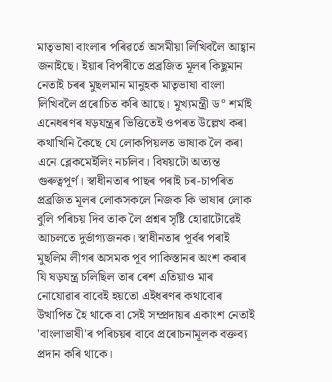মাতৃভাষা বাংলাৰ পৰিৱৰ্তে অসমীয়া লিখিবলৈ আহ্বান জনাইছে। ইয়াৰ বিপৰীতে প্ৰব্ৰজিত মূলৰ কিছুমান নেতাই চৰৰ মুছলমান মানুহক মাতৃভাষা বাংলা লিখিবলৈ প্ৰৰোচিত কৰি আছে। মুখ্যমন্ত্রী ড° শৰ্মাই এনেধৰণৰ ষড়যন্ত্ৰৰ ভিত্তিতেই ওপৰত উল্লেখ কৰা কথাখিনি কৈছে যে লোকপিয়লত ভাষাক লৈ কৰা এনে ব্লেকমেইলিং নচলিব। বিষয়টো অত্যন্ত গুৰুত্বপূর্ণ। স্বাধীনতাৰ পাছৰ পৰাই চৰ-চাপৰিত প্ৰব্ৰজিত মূলৰ লোকসকলে নিজক কি ভাষাৰ লোক বুলি পৰিচয় দিব তাক লৈ প্ৰশ্নৰ সৃষ্টি হোৱাটোৱেই আচলতে দুর্ভাগ্যজনক। স্বাধীনতাৰ পূৰ্বৰ পৰাই মুছলিম লীগৰ অসমক পূব পাকিস্তানৰ অংশ কৰাৰ যি ষড়যন্ত্র চলিছিল তাৰ ৰেশ এতিয়াও মাৰ নোযোৱাৰ বাবেই হয়তো এইধৰণৰ কথাবোৰ উত্থাপিত হৈ থাকে বা সেই সম্প্ৰদায়ৰ একাংশ নেতাই 'বাংলাভাষী'ৰ পৰিচয়ৰ বাবে প্ৰৰোচনামূলক বক্তব্য প্রদান কৰি থাকে।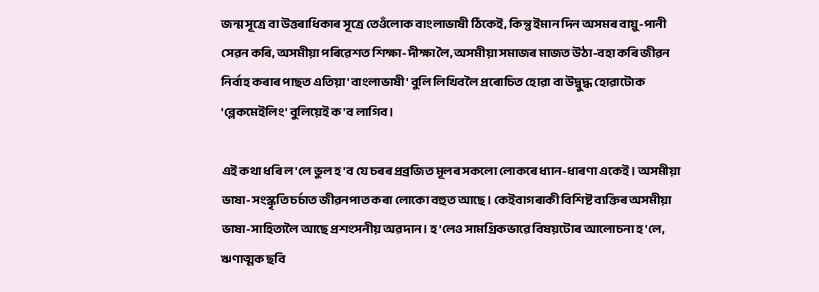জন্ম সূত্রে বা উত্তৰাধিকাৰ সূত্রে তেওঁলোক বাংলাভাষী ঠিকেই, কিন্তু ইমান দিন অসমৰ বায়ু-পানী সেৱন কৰি, অসমীয়া পৰিৱেশত শিক্ষা-দীক্ষা লৈ, অসমীয়া সমাজৰ মাজত উঠা-বহা কৰি জীৱন নিৰ্বাহ কৰাৰ পাছত এতিয়া 'বাংলাভাষী' বুলি লিখিবলৈ প্ৰৰোচিত হোৱা বা উদ্বুদ্ধ হোৱাটোক 'ব্লেকমেইলিং' বুলিয়েই ক'ব লাগিব।

এই কথা ধৰি ল'লে ভুল হ'ব যে চৰৰ প্ৰব্ৰজিত মূলৰ সকলো লোকৰে ধ্যান-ধাৰণা একেই। অসমীয়া ভাষা-সংস্কৃতি চর্চাত জীৱনপাত কৰা লোকো বহুত আছে। কেইবাগৰাকী বিশিষ্ট ব্যক্তিৰ অসমীয়া ভাষা-সাহিত্যলৈ আছে প্রশংসনীয় অৱদান। হ'লেও সামগ্রিকভাৱে বিষয়টোৰ আলোচনা হ'লে, ঋণাত্মক ছবি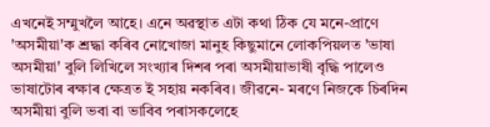এখনেই সম্মুখলৈ আহে। এনে অৱস্থাত এটা কথা ঠিক যে মনে-প্রাণে 'অসমীয়া'ক শ্রদ্ধা কৰিব নোখোজা মানুহ কিছুমানে লোকপিয়লত 'ভাষা অসমীয়া' বুলি লিখিলে সংখ্যাৰ দিশৰ পৰা অসমীয়াভাষী বৃদ্ধি পালেও ভাষাটোৰ ৰক্ষাৰ ক্ষেত্ৰত ই সহায় নকৰিব। জীৱনে- মৰণে নিজকে চিৰদিন অসমীয়া বুলি ভবা বা ভাবিব পৰাসকলেহে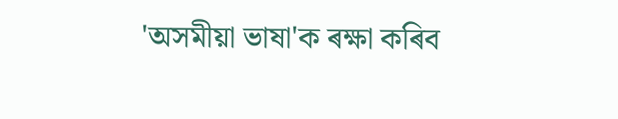'অসমীয়া ভাষা'ক ৰক্ষা কৰিব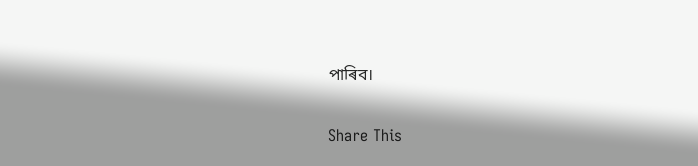পাৰিব।

Share This